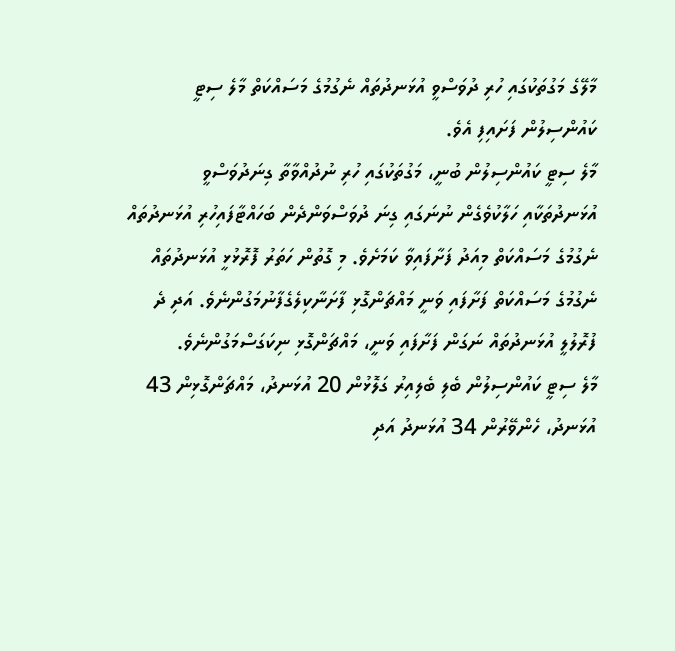މާލޭގެ މަގުތަކުގައި ހުރި ދުވަސްވީ އުޅަނދުތައް ނެގުމުގެ މަސައްކަތް މާލެ ސިޓީ ކައުންސިލުން ފަށައިފި އެވެ.
މާލެ ސިޓީ ކައުންސިލުން ބުނީ، މަގުތަކުގައި ހުރި ނުދުއްވާތާ ގިނަދުވަސްވީ އުޅަނދުތަކާއި ހަލާކުވެގެން ނުނަގައި ގިނަ ދުވަސްވަންދެން ބަހައްޓާފައިހުރި އުޅަނދުތައް ނެގުމުގެ މަސައްކަތް މިއަދު ފަށާފައިވާ ކަމަށެވެ. މި ގޮތުން ހަތަރު ފޮރޮޅުޅީ އުޅަނދުތައް ނެގުމުގެ މަސައްކަތް ފަށާފައި ވަނީ މައްޗަންގޮޅި ފާށަނާކިލެގެފާނުމަގުންނެވެ. އަދި ދެ ފުރޮލުލީ އުޅަނދުތައް ނަގަން ފަށާފައި ވަނީ، މައްޗަންގޮޅި ނިކަގަސްމަގުންނެވެ.
މާލެ ސިޓީ ކައުންސިލުން ބެލި ބެލިއިރު ގަލޮޅުން 20 އުޅަނދު، މައްޗަންގޮޅިން 43 އުޅަނދު، ހެންވޭރުން 34 އުޅަނދު އަދި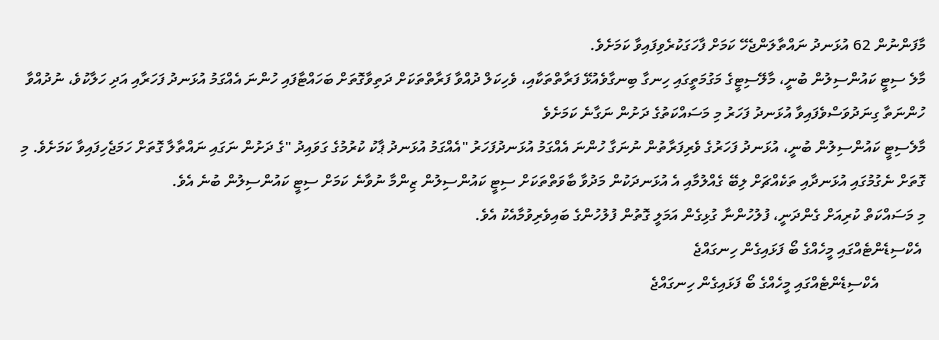މާފަންނުން 62 އުޅަނދު ނައްތާލަންޖެހޭ ކަމަށް ފާހަގަކުރެވިފައިވާ ކަމަށެވެ.
މާލެ ސިޓީ ކައުންސިލުން ބުނީ، މާލޭސިޓީގެ މަގުމަތީގައި ހިނގާ ބިނގާވެއުޅޭ ފަރާތްތަކާއި، ވެހިކަލް ދުއްވާ ފަރާތްތަކަށް ދަތިވާގޮތަށް ބަހައްޓާފައި ހުންނަ އެއްގަމު އުޅަނދު ފަހަރާއި އަދި ހަލާކުވެ، ނުދުއްވާ ހުންނަތާ ގިނަދުވަސްވެފައިވާ އުޅަނދު ފަހަރު މި މަސައްކަތުގެ ދަށުން ނަގާނެ ކަމަށެވެ
މާލެސިޓީ ކައުންސިލުން ބުނީ، އުޅަނދު ފަހަރުގެ ވެރިފަރާތުން ނުނަގާ ހުންނަ އެއްގަމު އުޅަނދުފަހަރު "އެއްގަމު އުޅަނދު ޕާކު ކުރުމުގެ ގަވައިދު "ގެ ދަށުން ނަގައި ނައްތާލާ ގޮތަށް ހަމަޖެހިފައިވާ ކަމަށެވެ. މި ގޮތަށް ނެގުމުގައި އުޅަނދާއި ތަކެއްޗަށް ލިބޭ ގެއްލުމާއި އެ އުޅަނދަކުން މަދުވާ ބާވަތްތަކަށް ސިޓީ ކައުންސިލުން ޒިންމާ ނުވާނެ ކަމަށް ސިޓީ ކައުންސިލުން ބުނެ އެވެ.
މި މަސައްކަތް ކުރިއަށް ގެންދަނީ، ފުލުހުންނާ ގުޅިގެން އަމަލީ ގޮތުން ފުލުހުންގެ ބައިވެރިވުމާއެކު އެވެ.
 އެކްސިޑެންޓެއްގައި މީހެއްގެ ބޯ ފަޅައިގެން ހިނގައްޖެ
            އެކްސިޑެންޓެއްގައި މީހެއްގެ ބޯ ފަޅައިގެން ހިނގައްޖެ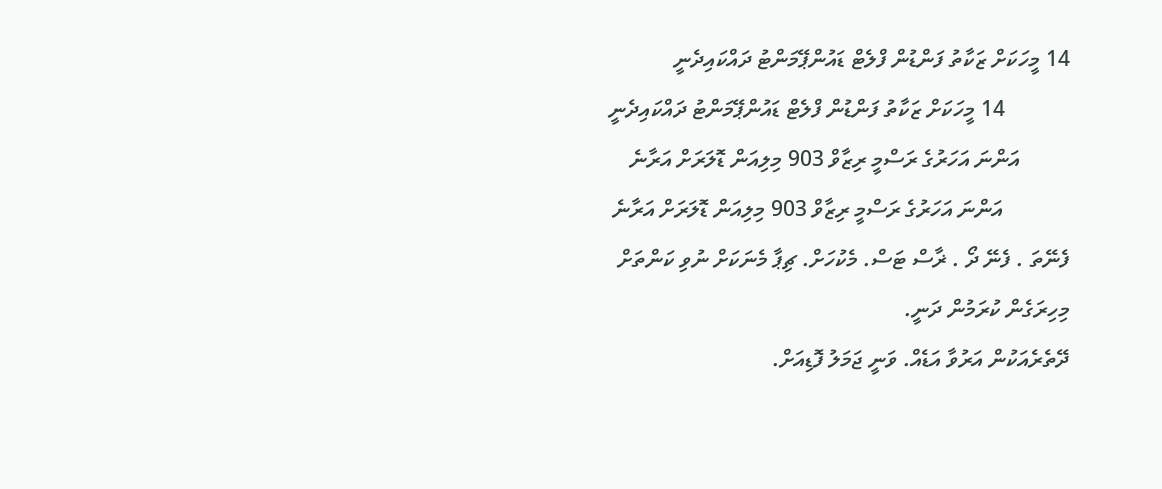14 މީހަކަށް ޒަކާތު ފަންޑުން ފްލެޓް ޑައުންޕޭމަންޓު ދައްކައިދެނީ
            14 މީހަކަށް ޒަކާތު ފަންޑުން ފްލެޓް ޑައުންޕޭމަންޓު ދައްކައިދެނީ
         އަންނަ އަހަރުގެ ރަސްމީ ރިޒާވް 903 މިލިއަން ޑޮލަރަށް އަރާނެ
            އަންނަ އަހަރުގެ ރަސްމީ ރިޒާވް 903 މިލިއަން ޑޮލަރަށް އަރާނެ
ފެނޭތަ . ފެނޭ ދޯ . ޜާސް ޓަސް. މެކުހަށް. ޗިޕާ މެނަކަށް ނުވި ކަންތަށް މިހިރަގެން ކުރަމުން ދަނީ.
ދޭތެރެއަކުން އަރުވާ އަޑެއް. ވަނީ ޖަމަލު ފޮޑިއަށް.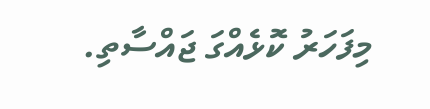މިފަހަރު ކޮޅެއްގަ ޖައްސާތި.